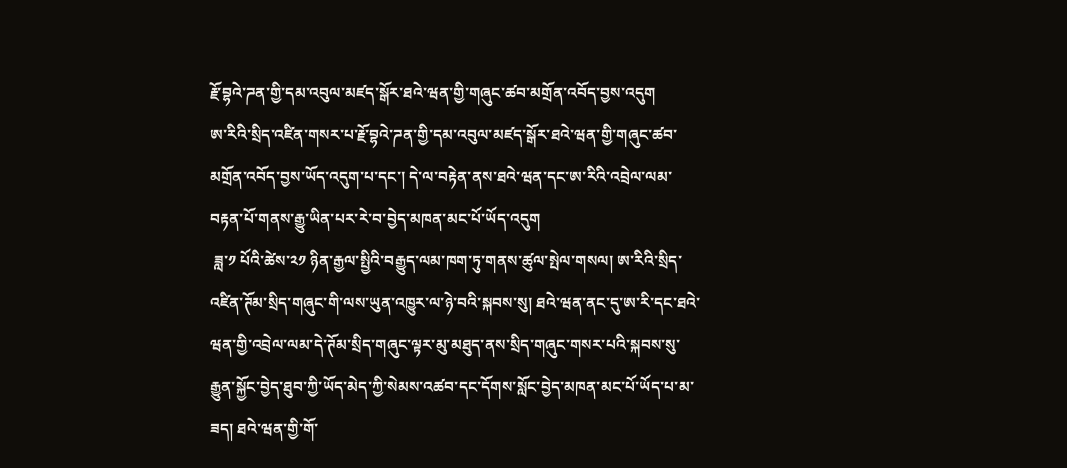རྗོ་བྷའེ་ཌན་གྱི་དམ་འབུལ་མཛད་སྒོར་ཐའེ་ཝན་གྱི་གཞུང་ཚབ་མགྲོན་འབོད་བྱས་འདུག
ཨ་རིའི་སྲིད་འཛིན་གསར་པ་རྗོ་བྷའེ་ཌན་གྱི་དམ་འབུལ་མཛད་སྒོར་ཐའེ་ཝན་གྱི་གཞུང་ཚབ་མགྲོན་འབོད་བྱས་ཡོད་འདུག་པ་དང་། དེ་ལ་བརྟེན་ནས་ཐའེ་ཝན་དང་ཨ་རིའི་འབྲེལ་ལམ་བརྟན་པོ་གནས་རྒྱུ་ཡིན་པར་རེ་བ་བྱེད་མཁན་མང་པོ་ཡོད་འདུག
 ཟླ་༡ པོའི་ཚེས་༢༡ ཉིན་རྒྱལ་སྤྱིའི་བརྒྱུད་ལམ་ཁག་ཏུ་གནས་ཚུལ་སྤེལ་གསལ། ཨ་རིའི་སྲིད་འཛིན་ཊོམ་སྲིད་གཞུང་གི་ལས་ཡུན་འཁྱུར་ལ་ཉེ་བའི་སྐབས་སུ། ཐའེ་ཝན་ནང་དུ་ཨ་རི་དང་ཐའེ་ཝན་གྱི་འབྲེལ་ལམ་དེ་ཊོམ་སྲིད་གཞུང་ལྟར་མུ་མཐུད་ནས་སྲིད་གཞུང་གསར་པའི་སྐབས་སུ་རྒྱུན་སྐྱོང་བྱེད་ཐུབ་ཀྱི་ཡོད་མེད་ཀྱི་སེམས་འཚབ་དང་དོགས་སློང་བྱེད་མཁན་མང་པོ་ཡོད་པ་མ་ཟད། ཐའེ་ཝན་གྱི་གོ་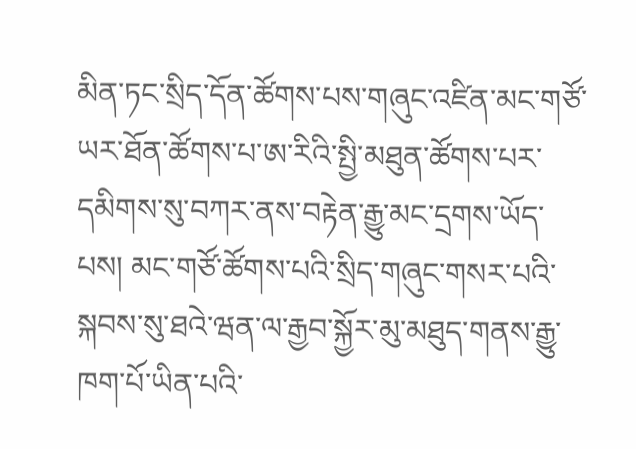མིན་ཏང་སྲིད་དོན་ཚོགས་པས་གཞུང་འཛིན་མང་གཙོ་ཡར་ཐོན་ཚོགས་པ་ཨ་རིའི་སྤྱི་མཐུན་ཚོགས་པར་དམིགས་སུ་བཀར་ནས་བརྟེན་རྒྱུ་མང་དྲགས་ཡོད་པས། མང་གཙོ་ཚོགས་པའི་སྲིད་གཞུང་གསར་པའི་སྐབས་སུ་ཐའེ་ཝན་ལ་རྒྱབ་སྐྱོར་མུ་མཐུད་གནས་རྒྱུ་ཁག་པོ་ཡིན་པའི་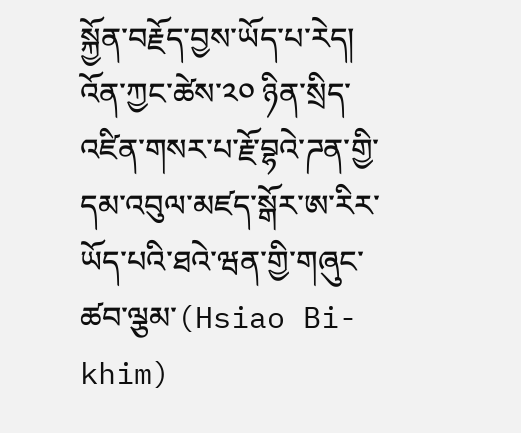སྐྱོན་བརྗོད་བྱས་ཡོད་པ་རེད། འོན་ཀྱང་ཚེས་༢༠ ཉིན་སྲིད་འཛིན་གསར་པ་རྗོ་བྷའེ་ཌན་གྱི་དམ་འབུལ་མཛད་སྒོར་ཨ་རིར་ཡོད་པའི་ཐའེ་ཝན་གྱི་གཞུང་ཚབ་ལྕམ་(Hsiao Bi-khim)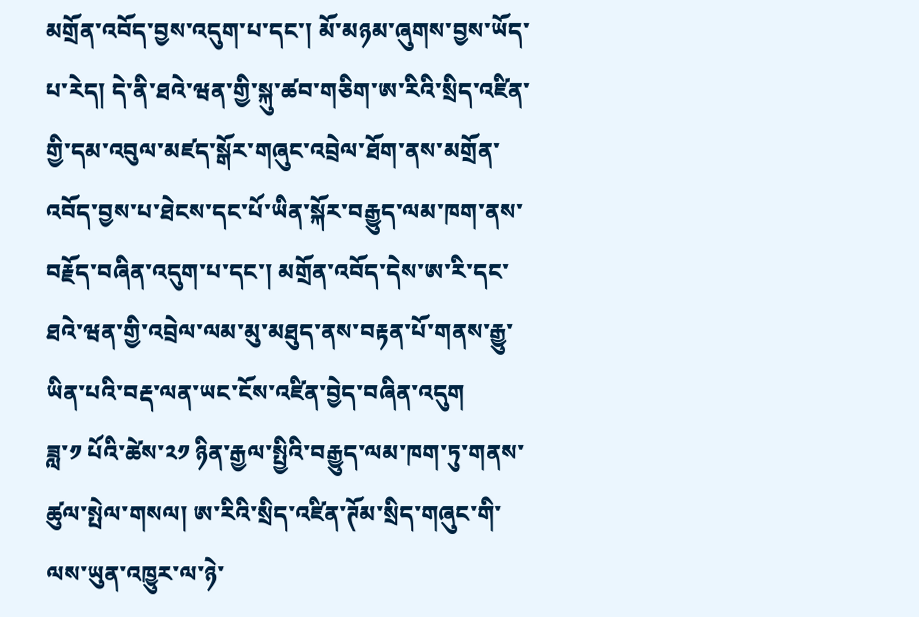མགྲོན་འབོད་བྱས་འདུག་པ་དང་། མོ་མཉམ་ཞུགས་བྱས་ཡོད་པ་རེད། དེ་ནི་ཐའེ་ཝན་གྱི་སྐུ་ཚབ་གཅིག་ཨ་རིའི་སྲིད་འཛིན་གྱི་དམ་འབུལ་མཛད་སྒོར་གཞུང་འབྲེལ་ཐོག་ནས་མགྲོན་འབོད་བྱས་པ་ཐེངས་དང་པོ་ཡིན་སྐོར་བརྒྱུད་ལམ་ཁག་ནས་བརྗོད་བཞིན་འདུག་པ་དང་། མགྲོན་འབོད་དེས་ཨ་རི་དང་ཐའེ་ཝན་གྱི་འབྲེལ་ལམ་མུ་མཐུད་ནས་བརྟན་པོ་གནས་རྒྱུ་ཡིན་པའི་བརྡ་ལན་ཡང་ངོས་འཛིན་བྱེད་བཞིན་འདུག
ཟླ་༡ པོའི་ཚེས་༢༡ ཉིན་རྒྱལ་སྤྱིའི་བརྒྱུད་ལམ་ཁག་ཏུ་གནས་ཚུལ་སྤེལ་གསལ། ཨ་རིའི་སྲིད་འཛིན་ཊོམ་སྲིད་གཞུང་གི་ལས་ཡུན་འཁྱུར་ལ་ཉེ་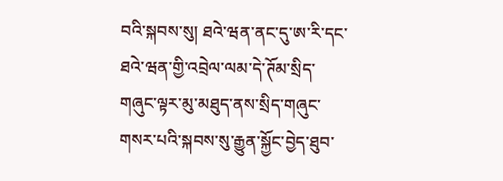བའི་སྐབས་སུ། ཐའེ་ཝན་ནང་དུ་ཨ་རི་དང་ཐའེ་ཝན་གྱི་འབྲེལ་ལམ་དེ་ཊོམ་སྲིད་གཞུང་ལྟར་མུ་མཐུད་ནས་སྲིད་གཞུང་གསར་པའི་སྐབས་སུ་རྒྱུན་སྐྱོང་བྱེད་ཐུབ་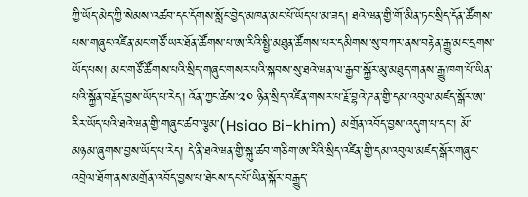ཀྱི་ཡོད་མེད་ཀྱི་སེམས་འཚབ་དང་དོགས་སློང་བྱེད་མཁན་མང་པོ་ཡོད་པ་མ་ཟད། ཐའེ་ཝན་གྱི་གོ་མིན་ཏང་སྲིད་དོན་ཚོགས་པས་གཞུང་འཛིན་མང་གཙོ་ཡར་ཐོན་ཚོགས་པ་ཨ་རིའི་སྤྱི་མཐུན་ཚོགས་པར་དམིགས་སུ་བཀར་ནས་བརྟེན་རྒྱུ་མང་དྲགས་ཡོད་པས། མང་གཙོ་ཚོགས་པའི་སྲིད་གཞུང་གསར་པའི་སྐབས་སུ་ཐའེ་ཝན་ལ་རྒྱབ་སྐྱོར་མུ་མཐུད་གནས་རྒྱུ་ཁག་པོ་ཡིན་པའི་སྐྱོན་བརྗོད་བྱས་ཡོད་པ་རེད། འོན་ཀྱང་ཚེས་༢༠ ཉིན་སྲིད་འཛིན་གསར་པ་རྗོ་བྷའེ་ཌན་གྱི་དམ་འབུལ་མཛད་སྒོར་ཨ་རིར་ཡོད་པའི་ཐའེ་ཝན་གྱི་གཞུང་ཚབ་ལྕམ་(Hsiao Bi-khim) མགྲོན་འབོད་བྱས་འདུག་པ་དང་། མོ་མཉམ་ཞུགས་བྱས་ཡོད་པ་རེད། དེ་ནི་ཐའེ་ཝན་གྱི་སྐུ་ཚབ་གཅིག་ཨ་རིའི་སྲིད་འཛིན་གྱི་དམ་འབུལ་མཛད་སྒོར་གཞུང་འབྲེལ་ཐོག་ནས་མགྲོན་འབོད་བྱས་པ་ཐེངས་དང་པོ་ཡིན་སྐོར་བརྒྱུད་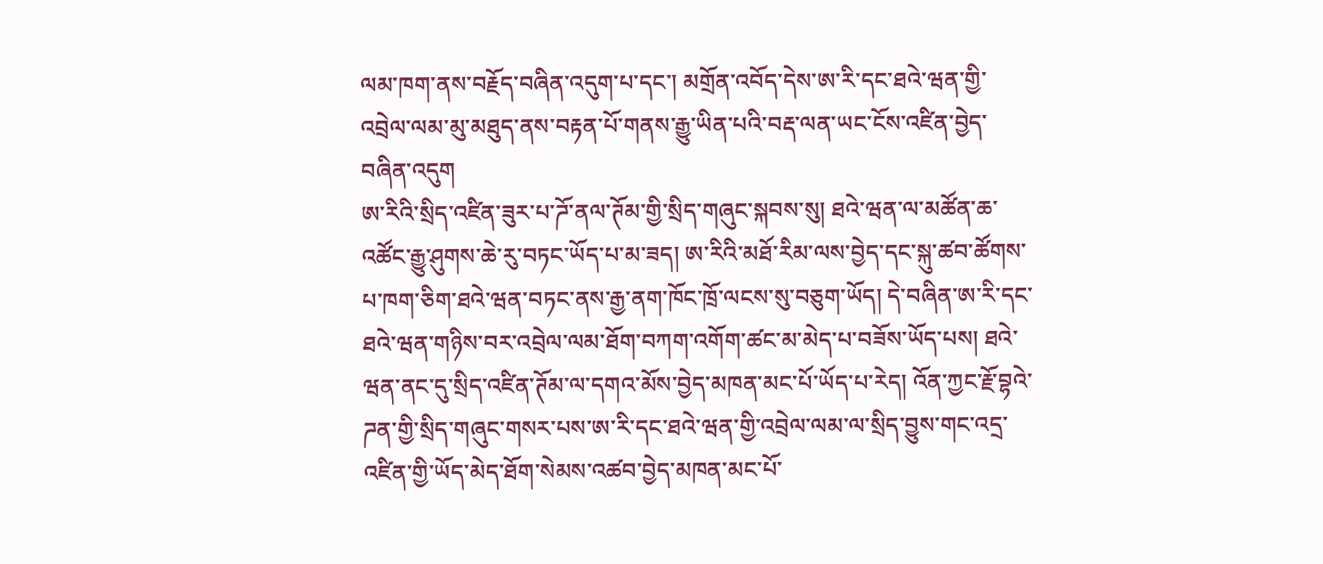ལམ་ཁག་ནས་བརྗོད་བཞིན་འདུག་པ་དང་། མགྲོན་འབོད་དེས་ཨ་རི་དང་ཐའེ་ཝན་གྱི་འབྲེལ་ལམ་མུ་མཐུད་ནས་བརྟན་པོ་གནས་རྒྱུ་ཡིན་པའི་བརྡ་ལན་ཡང་ངོས་འཛིན་བྱེད་བཞིན་འདུག
ཨ་རིའི་སྲིད་འཛིན་ཟུར་པ་ཌོ་ནལ་ཊོམ་གྱི་སྲིད་གཞུང་སྐབས་སུ། ཐའེ་ཝན་ལ་མཚོན་ཆ་འཚོང་རྒྱུ་ཤུགས་ཆེ་རུ་བཏང་ཡོད་པ་མ་ཟད། ཨ་རིའི་མཐོ་རིམ་ལས་བྱེད་དང་སྐུ་ཚབ་ཚོགས་པ་ཁག་ཅིག་ཐའེ་ཝན་བཏང་ནས་རྒྱ་ནག་ཁོང་ཁྲོ་ལངས་སུ་བཅུག་ཡོད། དེ་བཞིན་ཨ་རི་དང་ཐའེ་ཝན་གཉིས་བར་འབྲེལ་ལམ་ཐོག་བཀག་འགོག་ཚང་མ་མེད་པ་བཟོས་ཡོད་པས། ཐའེ་ཝན་ནང་དུ་སྲིད་འཛིན་ཊོམ་ལ་དགའ་མོས་བྱེད་མཁན་མང་པོ་ཡོད་པ་རེད། འོན་ཀྱང་རྗོ་བྷའེ་ཌན་གྱི་སྲིད་གཞུང་གསར་པས་ཨ་རི་དང་ཐའེ་ཝན་གྱི་འབྲེལ་ལམ་ལ་སྲིད་བྱུས་གང་འདྲ་འཛིན་གྱི་ཡོད་མེད་ཐོག་སེམས་འཚབ་བྱེད་མཁན་མང་པོ་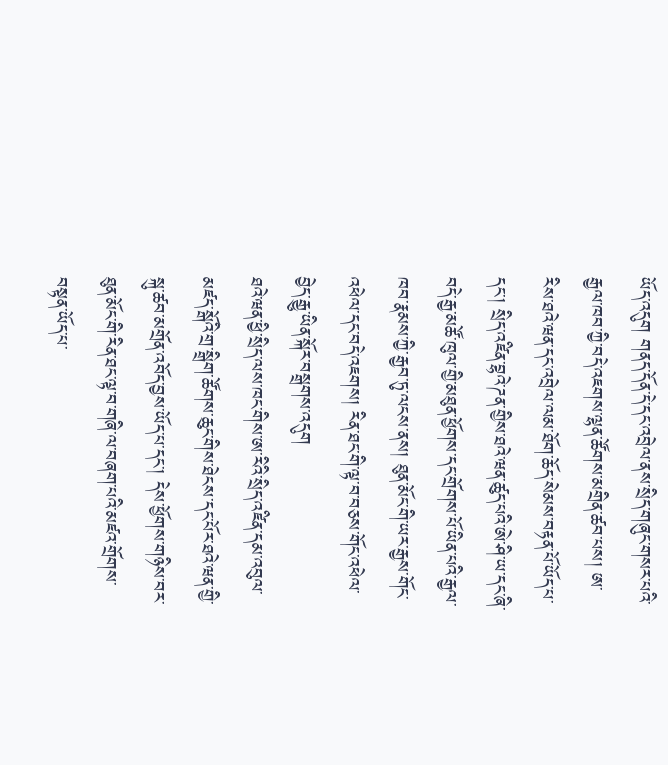ཡོད་འདུག གནད་དོན་དེ་དང་འབྲེལ་ནས་སྲིད་གཞུང་གསར་པའི་རྒྱལ་ཁབ་ཀྱི་བདེ་འཇགས་ལྷན་ཚོགས་མགྲིན་ཚབ་པས། ཨ་རིས་ཐའེ་ཝན་དང་འབྲེལ་ལམ་ཐོག་ཆོད་སེམས་བརྟན་པོ་ཡོད་པ་དང་། སྲིད་འཛིན་བྷའེ་ཌན་གྱིས་ཐའེ་ཝན་ཚུད་པའི་ཨེ་ཤི་ཡ་དང་ཞི་བདེ་རྒྱ་མཚོ་ཁུལ་གྱི་མཐུན་ཕྱོགས་དང་གྲོགས་པོ་ཡིན་པའི་རྒྱལ་ཁབ་རྣམས་ཀྱི་རྒྱབ་ཏུ་ལངས་ནས། ཐུན་མོང་གི་ཡར་རྒྱས་གོང་འཕེལ་དང་བདེ་འཇགས། རིན་ཐང་གི་ལྟ་བ་བཅས་གོང་འཕེལ་བྱེད་རྒྱུ་ཡིན་སྐོར་བསྒྲགས་འདུག
ཐའེ་ཝན་ཕྱི་སྲིད་ལས་ཁང་གིས་ཨ་རིའི་སྲིད་འཛིན་དམ་འབུལ་མཛད་སྒོའི་གྲ་སྒྲིག་ཚོགས་ཆུང་གིས་ཐེངས་དང་པོར་ཐའེ་ཝན་གྱི་སྐུ་ཚབ་མགྲོན་འབོད་བྱས་ཡོད་པ་དང་། དེས་ཕྱོགས་གཉིས་བར་ཐུན་མོང་གི་རིན་ཐང་ལྟ་བ་གཞི་ལ་བཞག་པའི་མཛའ་གྲོགས་བསྟན་ཡོད་པ་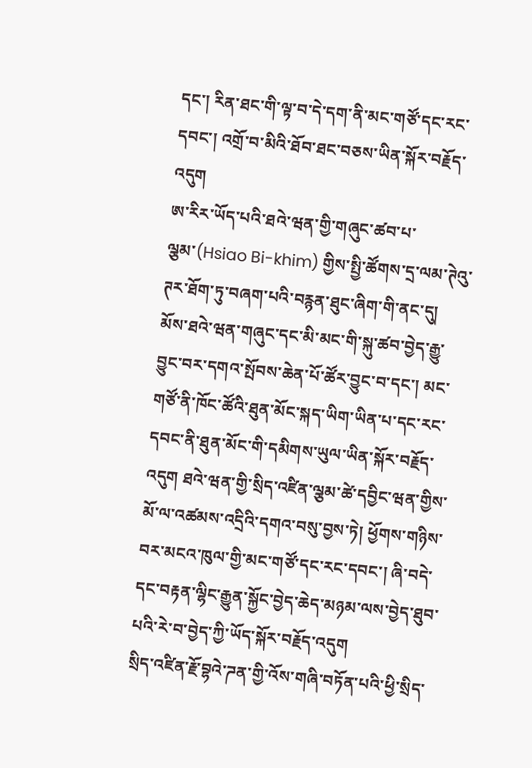དང་། རིན་ཐང་གི་ལྟ་བ་དེ་དག་ནི་མང་གཙོ་དང་རང་དབང་། འགྲོ་བ་མིའི་ཐོབ་ཐང་བཅས་ཡིན་སྐོར་བརྗོད་འདུག
ཨ་རིར་ཡོད་པའི་ཐའེ་ཝན་གྱི་གཞུང་ཚབ་པ་ལྕམ་(Hsiao Bi-khim) གྱིས་སྤྱི་ཚོགས་དྲ་ལམ་ཊེའུ་ཊར་ཐོག་ཏུ་བཞག་པའི་བརྙན་ཐུང་ཞིག་གི་ནང་དུ། མོས་ཐའེ་ཝན་གཞུང་དང་མི་མང་གི་སྐུ་ཚབ་བྱེད་རྒྱུ་བྱུང་བར་དགའ་སྤོབས་ཆེན་པོ་ཚོར་བྱུང་བ་དང་། མང་གཙོ་ནི་ཁོང་ཚོའི་ཐུན་མོང་སྐད་ཡིག་ཡིན་པ་དང་རང་དབང་ནི་ཐུན་མོང་གི་དམིགས་ཡུལ་ཡིན་སྐོར་བརྗོད་འདུག ཐའེ་ཝན་གྱི་སྲིད་འཛིན་ལྕམ་ཚེ་དབྱིང་ཝན་གྱིས་མོ་ལ་འཚམས་འདྲིའི་དགའ་བསུ་བྱས་ཏེ། ཕྱོགས་གཉིས་བར་མངའ་ཁུལ་གྱི་མང་གཙོ་དང་རང་དབང་། ཞི་བདེ་དང་བརྟན་ལྷིང་རྒྱུན་སྐྱོང་བྱེད་ཆེད་མཉམ་ལས་བྱེད་ཐུབ་པའི་རེ་བ་བྱེད་ཀྱི་ཡོད་སྐོར་བརྗོད་འདུག
སྲིད་འཛིན་རྗོ་བྷའེ་ཌན་གྱི་འོས་གཞི་བཏོན་པའི་ཕྱི་སྲིད་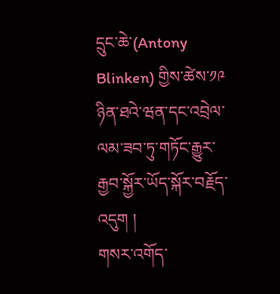དྲུང་ཆེ་(Antony Blinken) གྱིས་ཚེས་༡༩ ཉིན་ཐའེ་ཝན་དང་འབྲེལ་ལམ་ཟབ་ཏུ་གཏོང་རྒྱུར་རྒྱབ་སྐྱོར་ཡོད་སྐོར་བརྗོད་འདུག །
གསར་འགོད་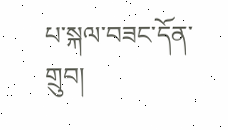པ་སྐལ་བཟང་དོན་གྲུབ།